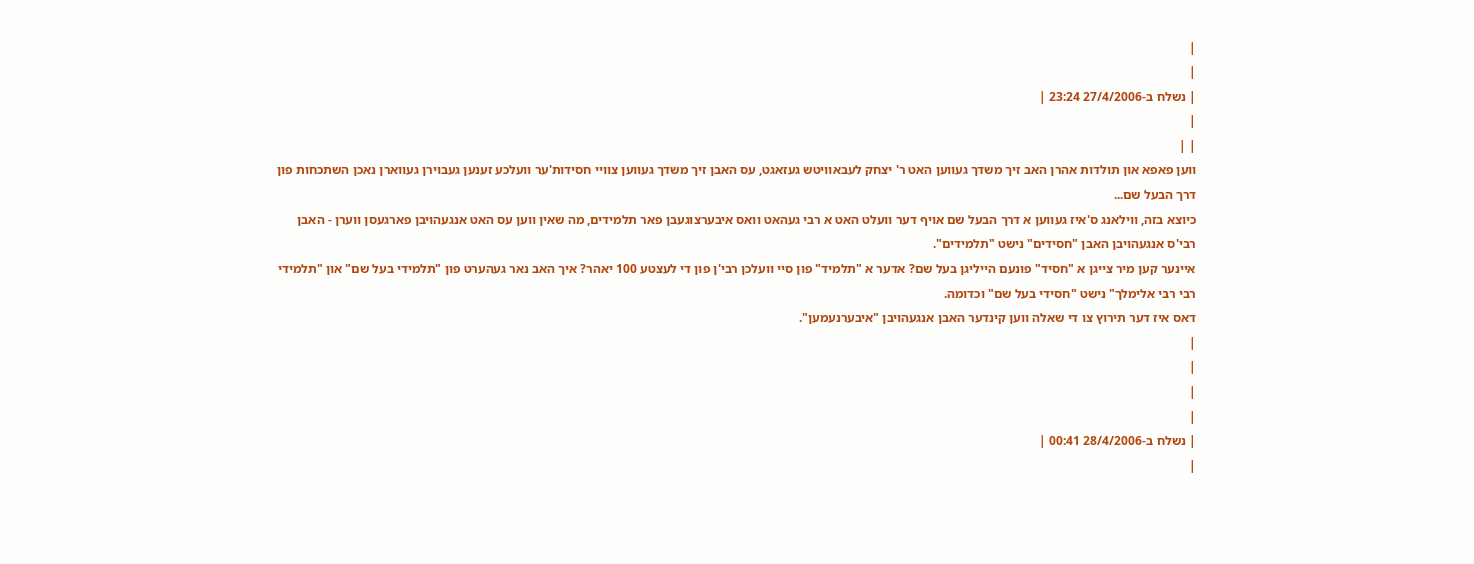|
|
| נשלח ב-27/4/2006 23:24 |
|
| |
ווען פאפא און תולדות אהרן האב זיך משדך געווען האט ר' יצחק לעבאוויטש געזאגט, עס האבן זיך משדך געווען צוויי חסידות'ער וועלכע זענען געבוירן געווארן נאכן השתכחות פון דרך הבעל שם...
כיוצא בזה, ווילאנג ס'איז געווען א דרך הבעל שם אויף דער וועלט האט א רבי געהאט וואס איבערצוגעבן פאר תלמידים, מה שאין ווען עס האט אנגעהויבן פארגעסן ווערן - האבן רבי'ס אנגעהויבן האבן "חסידים" נישט "תלמידים".
איינער קען מיר צייגן א "חסיד" פונעם הייליגן בעל שם? אדער א "תלמיד" פון סיי וועלכן רבי'ן פון די לעצטע 100 יאהר? איך האב נאר געהערט פון "תלמידי בעל שם" און "תלמידי רבי רבי אלימלך" נישט "חסידי בעל שם" וכדומה.
דאס איז דער תירוץ צו די שאלה ווען קינדער האבן אנגעהויבן "איבערנעמען".
|
|
|
|
| נשלח ב-28/4/2006 00:41 |
|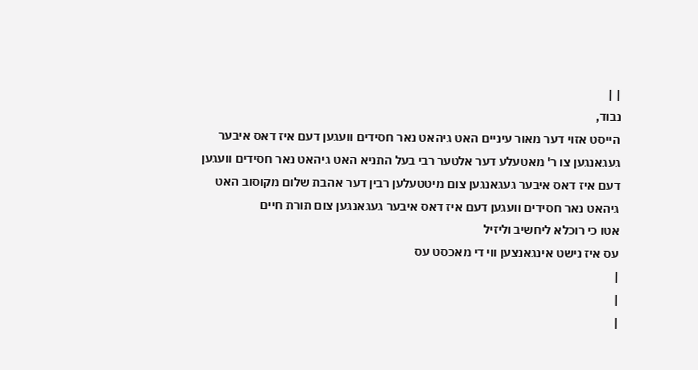| |
נבוד,
הייסט אזוי דער מאור עיניים האט גיהאט נאר חסידים וועגען דעם איז דאס איבער געגאנגען צו ר' מאטעלע דער אלטער רבי בעל התניא האט גיהאט נאר חסידים וועגען דעם איז דאס איבער געגאנגען צום מיטטעלען רבין דער אהבת שלום מקוסוב האט גיהאט נאר חסידים וועגען דעם איז דאס איבער געגאנגען צום תורת חיים
אטו כי רוכלא ליחשיב וליזיל
עס איז נישט אינגאנצען ווי די מאכסט עס
|
|
|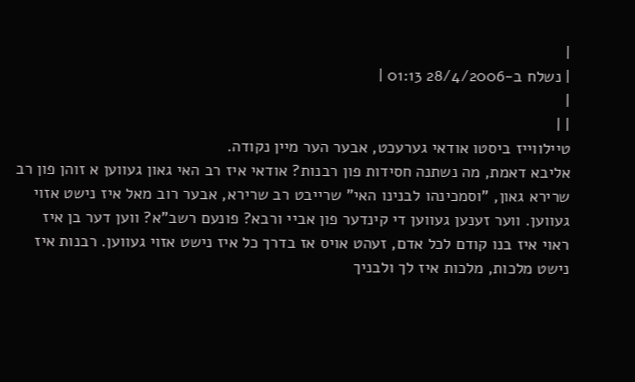|
| נשלח ב-28/4/2006 01:13 |
|
| |
טיילווייז ביסטו אודאי גערעכט, אבער הער מיין נקודה.
אליבא דאמת, מה נשתנה חסידות פון רבנות? אודאי איז רב האי גאון געווען א זוהן פון רב שרירא גאון, "וסמכינהו לבנינו האי" שרייבט רב שרירא, אבער רוב מאל איז נישט אזוי געווען. ווער זענען געווען די קינדער פון אביי ורבא? פונעם רשב"א? ווען דער בן איז ראוי איז בנו קודם לכל אדם, זעהט אויס אז בדרך כל איז נישט אזוי געווען. רבנות איז נישט מלכות, מלכות איז לך ולבניך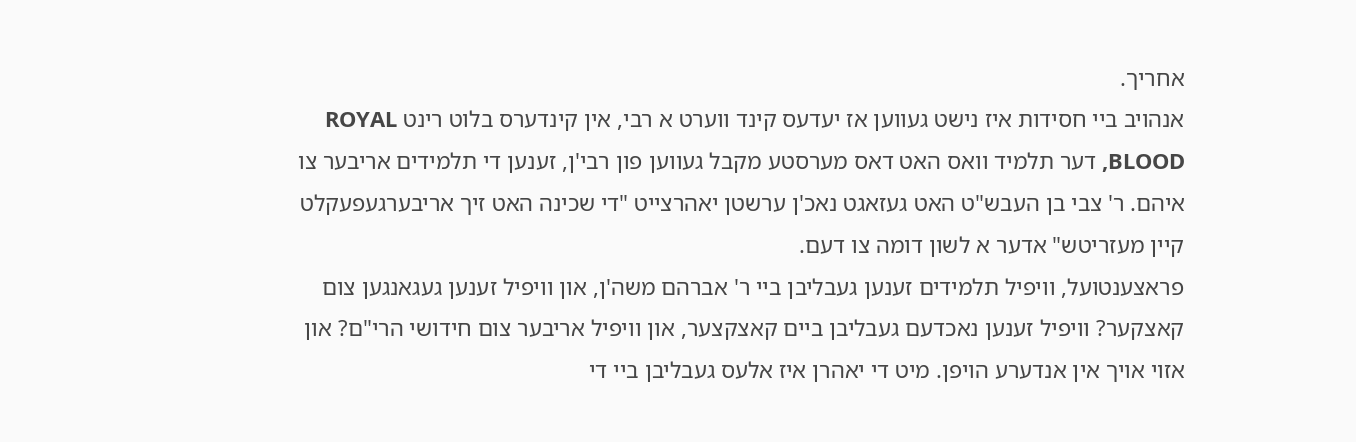אחריך.
אנהויב ביי חסידות איז נישט געווען אז יעדעס קינד ווערט א רבי, אין קינדערס בלוט רינט ROYAL BLOOD, דער תלמיד וואס האט דאס מערסטע מקבל געווען פון רבי'ן, זענען די תלמידים אריבער צו איהם. ר' צבי בן העבש"ט האט געזאגט נאכ'ן ערשטן יאהרצייט "די שכינה האט זיך אריבערגעפעקלט קיין מעזריטש" אדער א לשון דומה צו דעם.
פראצענטועל, וויפיל תלמידים זענען געבליבן ביי ר' אברהם משה'ן, און וויפיל זענען געגאנגען צום קאצקער? וויפיל זענען נאכדעם געבליבן ביים קאצקצער, און וויפיל אריבער צום חידושי הרי"ם? און אזוי אויך אין אנדערע הויפן. מיט די יאהרן איז אלעס געבליבן ביי די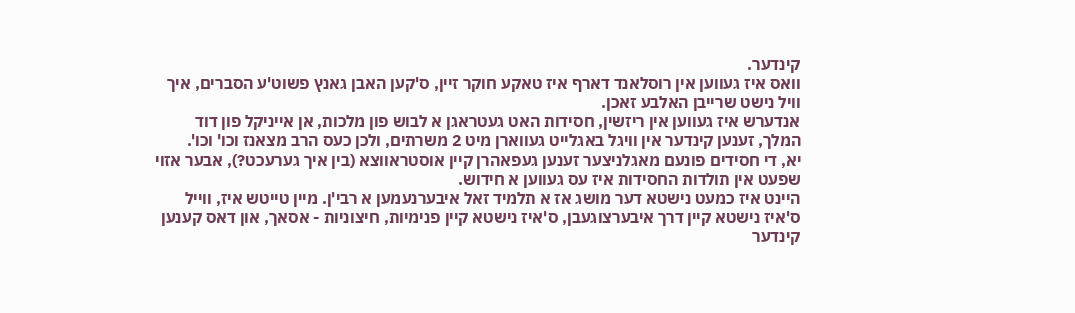קינדער.
וואס איז געווען אין רוסלאנד דארף איז טאקע חוקר זיין, ס'קען האבן גאנץ פשוט'ע הסברים, איך וויל נישט שרייבן האלבע זאכן.
אנדערש איז געווען אין ריזשין, חסידות האט געטראגן א לבוש פון מלכות, אן אייניקל פון דוד המלך, זענען קינדער אין וויגל באגלייט געווארן מיט 2 משרתים, ולכן כעס הרב מצאנז וכו' וכו'.
יא, די חסידים פונעם מאגלניצער זענען געפאהרן קיין אוסטראווצא (בין איך גערעכט?), אבער אזוי שפעט אין תולדות החסידות איז עס געווען א חידוש.
היינט איז כמעט נישטא דער מושג אז א תלמיד זאל איבערנעמען א רבי'ן. מיין טייטש איז, ווייל ס'איז נישטא קיין דרך איבערצוגעבן, ס'איז נישטא קיין פנימיות, חיצוניות - אסאך, און דאס קענען קינדער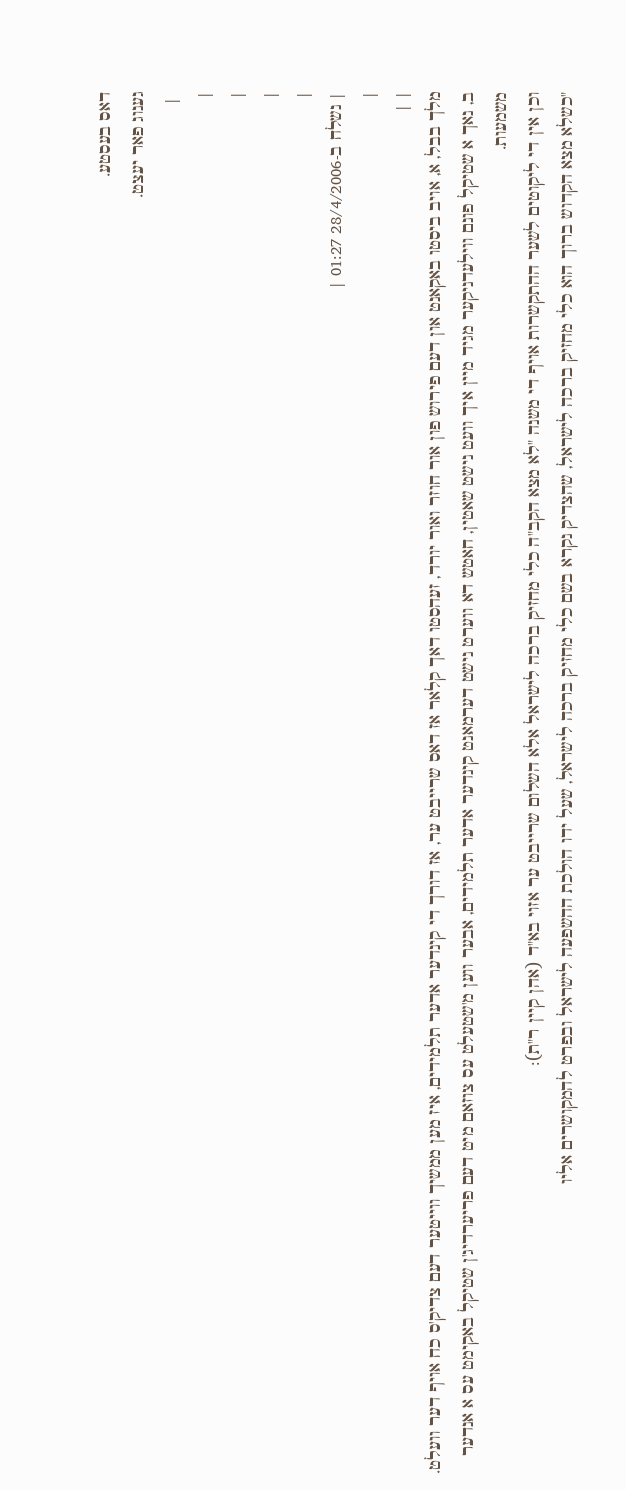דאס בעסטע.
גענוג פאר יעצט.
 |
|
|
|
|
| נשלח ב-28/4/2006 01:27 |
|
| |
מלך בבל, א, אויב ביסטו באקאנט און דעם פירוש פון אור חוזר ואור יורד, זעהסטו דאך קלאר אז דאס שרייבט ער, אז דורך די קינדער אדער תלמידים, איז מען ממשיך ווייטער דעם צדיק'ס כח אויף דער וועלט.
ב, נאך א שטיקל פונם ווילעדניקער מגיד מיין איך וועט נישט שאטין, חאטש דא ווערט נישט דערמאנט קינדער אדער תלמידים, אבער ווען מ'שטעלט עס צוזאם מיט דעם פריערדיג'ן שטיקל באקימט עס א אנדער משמעות.
וכן אין די ליקוטים לשער ההתקשרות אויף די משנה "לא מצא הקב"ה כלי מחזיק ברכה לישראל אלא השלום שרייבט ער אזוי בא"ד (אהן קיין ר"ת):
"כשלא מצא הקדוש ברוך הוא כלי מחזיק ברכה לישראל, שהצדיק נקרא בשם כלי מחזיק ברכה לישראל, שעל ידו הולכת ההשפעה לישראל ובפרט להמקושרים אליו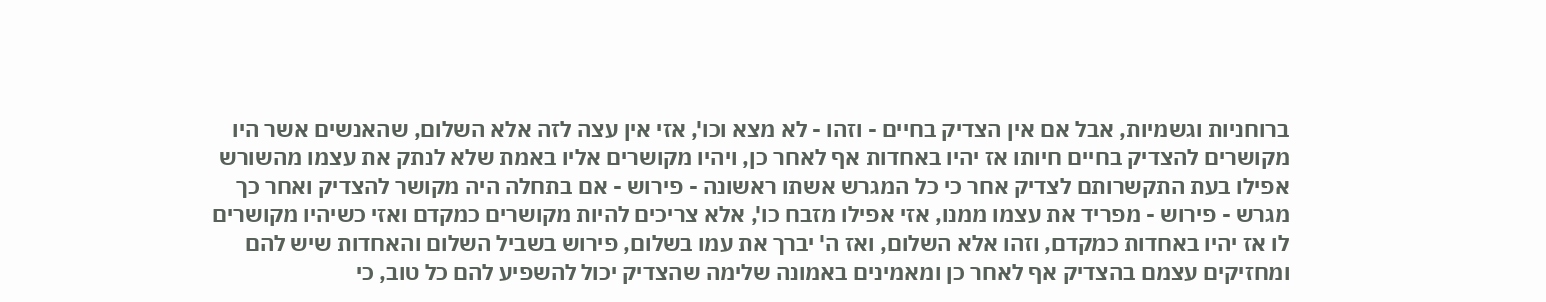ברוחניות וגשמיות, אבל אם אין הצדיק בחיים - וזהו - לא מצא וכו', אזי אין עצה לזה אלא השלום, שהאנשים אשר היו מקושרים להצדיק בחיים חיותו אז יהיו באחדות אף לאחר כן, ויהיו מקושרים אליו באמת שלא לנתק את עצמו מהשורש אפילו בעת התקשרותם לצדיק אחר כי כל המגרש אשתו ראשונה - פירוש - אם בתחלה היה מקושר להצדיק ואחר כך מגרש - פירוש - מפריד את עצמו ממנו, אזי אפילו מזבח כו', אלא צריכים להיות מקושרים כמקדם ואזי כשיהיו מקושרים לו אז יהיו באחדות כמקדם, וזהו אלא השלום, ואז ה' יברך את עמו בשלום, פירוש בשביל השלום והאחדות שיש להם ומחזיקים עצמם בהצדיק אף לאחר כן ומאמינים באמונה שלימה שהצדיק יכול להשפיע להם כל טוב, כי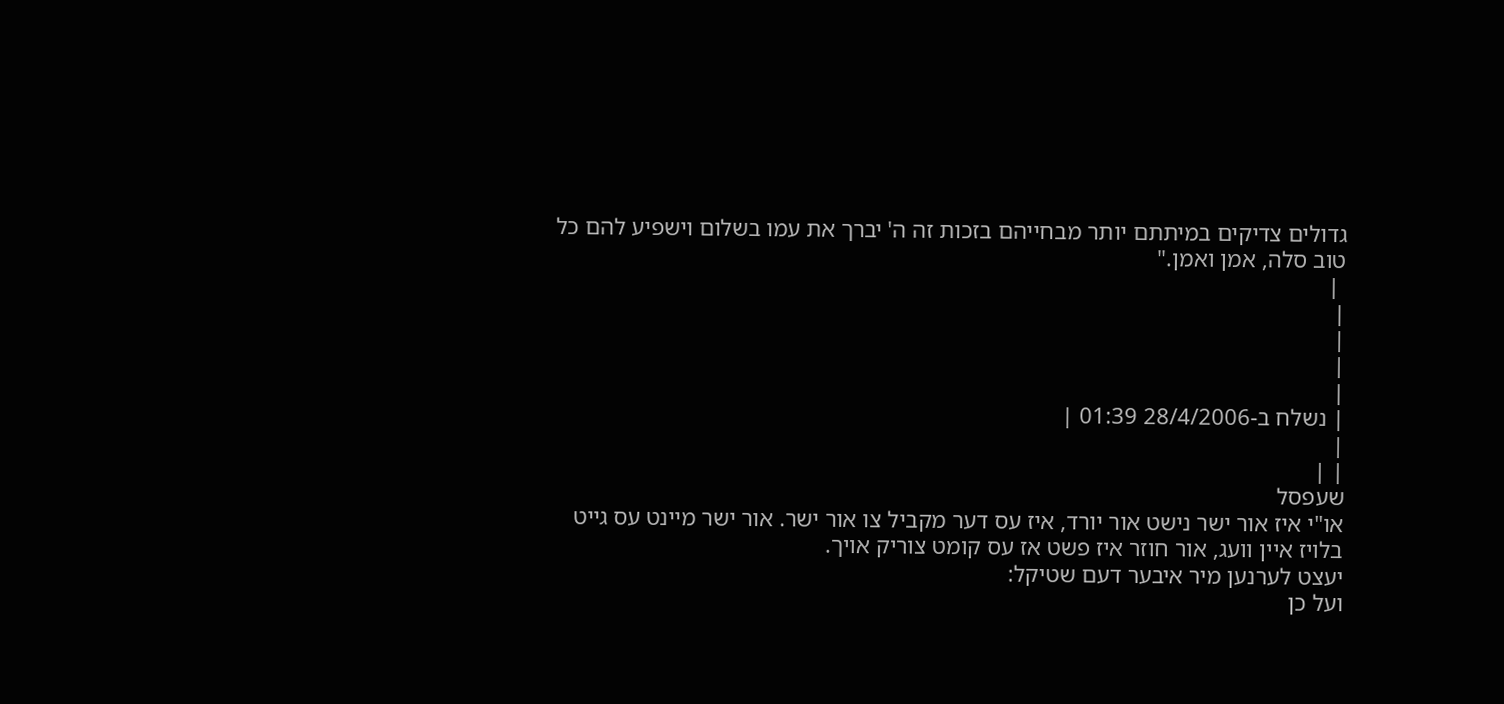גדולים צדיקים במיתתם יותר מבחייהם בזכות זה ה' יברך את עמו בשלום וישפיע להם כל טוב סלה, אמן ואמן."
 |
|
|
|
|
| נשלח ב-28/4/2006 01:39 |
|
| |
שעפסל
או"י איז אור ישר נישט אור יורד, איז עס דער מקביל צו אור ישר. אור ישר מיינט עס גייט בלויז איין וועג, אור חוזר איז פשט אז עס קומט צוריק אויך.
יעצט לערנען מיר איבער דעם שטיקל:
ועל כן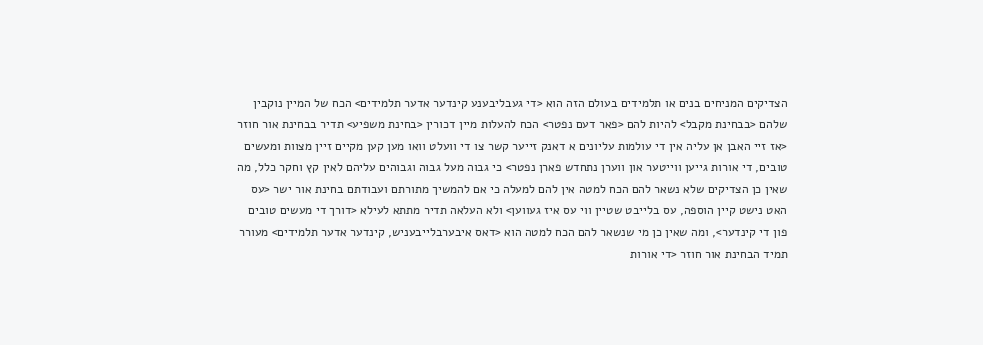הצדיקים המניחים בנים או תלמידים בעולם הזה הוא <די געבליבענע קינדער אדער תלמידים> הכח של המיין נוקבין שלהם <בבחינת מקבל> להיות להם <פאר דעם נפטר> הכח להעלות מיין דכורין <בחינת משפיע> תדיר בבחינת אור חוזר <אז זיי האבן אן עליה אין די עולמות עליונים א דאנק זייער קשר צו די וועלט וואו מען קען מקיים זיין מצוות ומעשים טובים, די אורות גייען ווייטער און ווערן נתחדש פארן נפטר> כי גבוה מעל גבוה וגבוהים עליהם לאין קץ וחקר כלל, מה שאין כן הצדיקים שלא נשאר להם הכח למטה אין להם למעלה כי אם להמשיך מתורתם ועבודתם בחינת אור ישר <עס האט נישט קיין הוספה, עס בלייבט שטיין ווי עס איז געווען> ולא העלאה תדיר מתתא לעילא <דורך די מעשים טובים פון די קינדער>, ומה שאין כן מי שנשאר להם הכח למטה הוא <דאס איבערבלייבעניש, קינדער אדער תלמידים> מעורר תמיד הבחינת אור חוזר <די אורות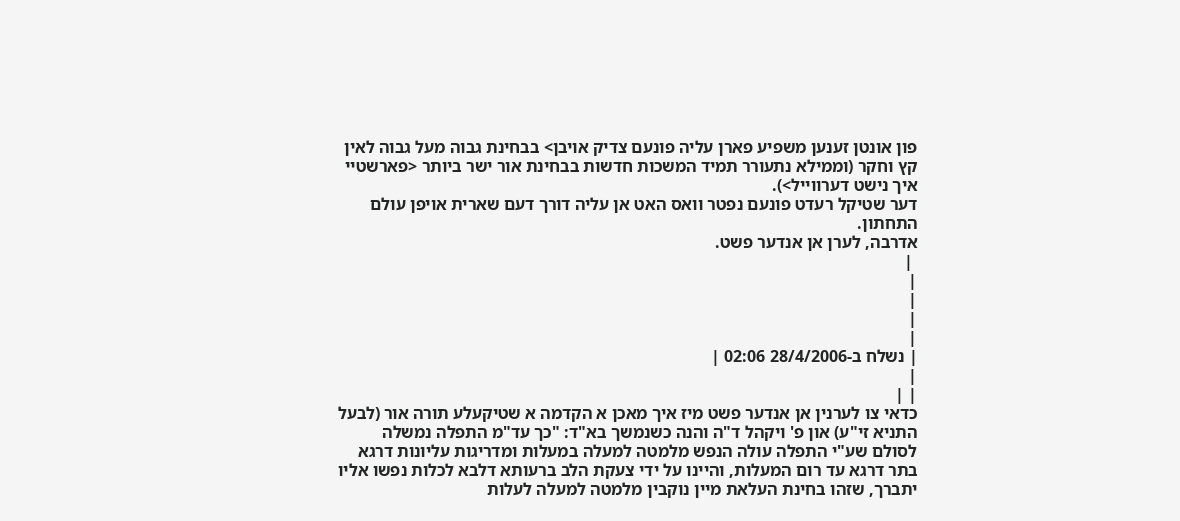פון אונטן זענען משפיע פארן עליה פונעם צדיק אויבן> בבחינת גבוה מעל גבוה לאין קץ וחקר (וממילא נתעורר תמיד המשכות חדשות בבחינת אור ישר ביותר <פארשטיי איך נישט דערווייל>).
דער שטיקל רעדט פונעם נפטר וואס האט אן עליה דורך דעם שארית אויפן עולם התחתון.
אדרבה, לערן אן אנדער פשט.
 |
|
|
|
|
| נשלח ב-28/4/2006 02:06 |
|
| |
כדאי צו לערנין אן אנדער פשט מיז איך מאכן א הקדמה א שטיקעלע תורה אור (לבעל התניא זי"ע) און פ' ויקהל ד"ה והנה כשנמשך בא"ד: "כך עד"מ התפלה נמשלה לסולם שע"י התפלה עולה הנפש מלמטה למעלה במעלות ומדריגות עליונות דרגא בתר דרגא עד רום המעלות, והיינו על ידי צעקת הלב ברעותא דלבא לכלות נפשו אליו יתברך, שזהו בחינת העלאת מיין נוקבין מלמטה למעלה לעלות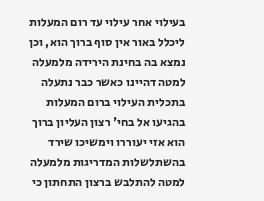בעילוי אחר עילוי עד רום המעלות ליכלל באור אין סוף ברוך הוא, וכן נמצא בה בחינת הירידה מלמעלה למטה דהיינו כאשר כבר נתעלה בתכלית העילוי ברום המעלות בהגיעו אל בחי' רצון העליון ברוך הוא אזי יעוררו וימשיכו שירד בהשתלשלות המדריגות מלמעלה למטה להתלבש ברצון התחתון כי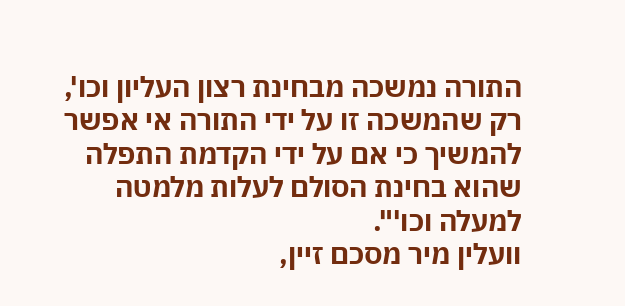התורה נמשכה מבחינת רצון העליון וכו', רק שהמשכה זו על ידי התורה אי אפשר להמשיך כי אם על ידי הקדמת התפלה שהוא בחינת הסולם לעלות מלמטה למעלה וכו'".
וועלין מיר מסכם זיין,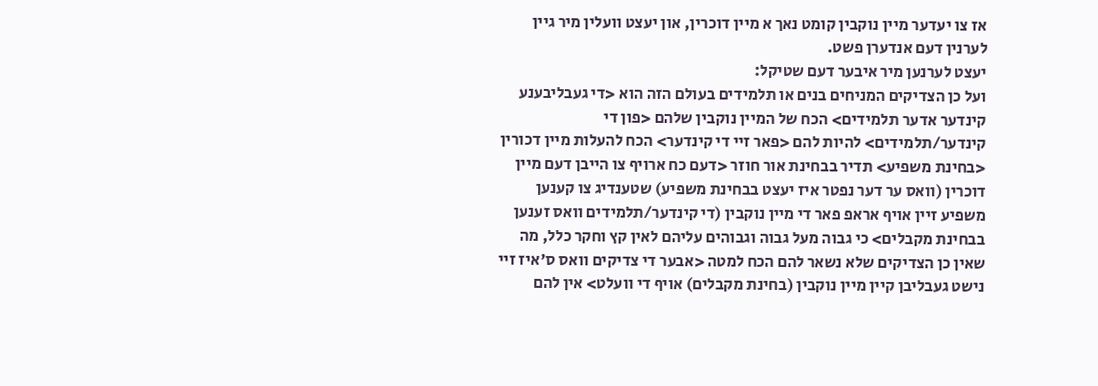אז צו יעדער מיין נוקבין קומט נאך א מיין דוכרין, און יעצט וועלין מיר גיין לערנין דעם אנדערן פשט.
יעצט לערנען מיר איבער דעם שטיקל:
ועל כן הצדיקים המניחים בנים או תלמידים בעולם הזה הוא <די געבליבענע קינדער אדער תלמידים> הכח של המיין נוקבין שלהם <פון די קינדער/תלמידים> להיות להם <פאר זיי די קינדער> הכח להעלות מיין דכורין <בחינת משפיע> תדיר בבחינת אור חוזר <דעם כח ארויף צו הייבן דעם מיין דוכרין (וואס ער דער נפטר איז יעצט בבחינת משפיע) שטענדיג צו קענען משפיע זיין אויף אראפ פאר די מיין נוקבין (די קינדער/תלמידים וואס זענען בבחינת מקבלים> כי גבוה מעל גבוה וגבוהים עליהם לאין קץ וחקר כלל, מה שאין כן הצדיקים שלא נשאר להם הכח למטה <אבער די צדיקים וואס ס'איז זיי נישט געבליבן קיין מיין נוקבין (בחינת מקבלים) אויף די וועלט> אין להם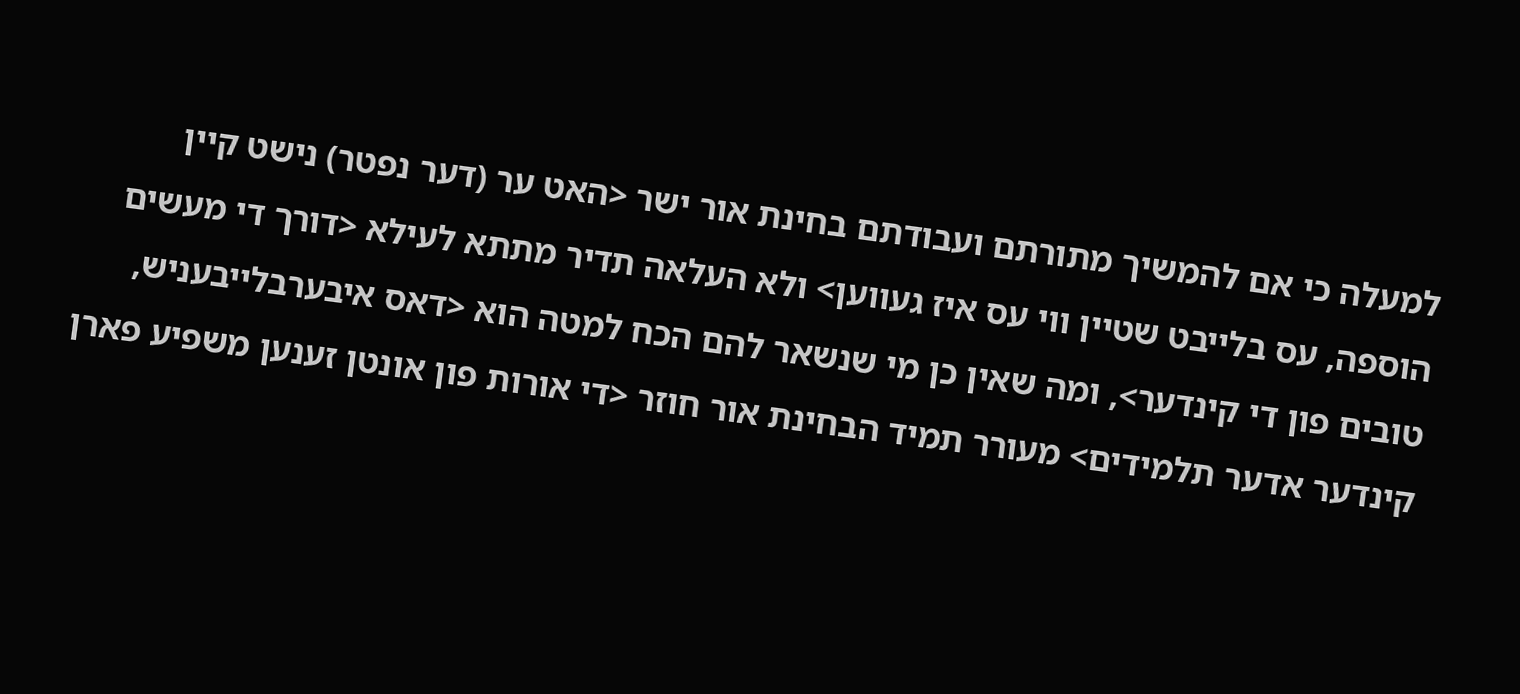למעלה כי אם להמשיך מתורתם ועבודתם בחינת אור ישר <האט ער (דער נפטר) נישט קיין הוספה, עס בלייבט שטיין ווי עס איז געווען> ולא העלאה תדיר מתתא לעילא <דורך די מעשים טובים פון די קינדער>, ומה שאין כן מי שנשאר להם הכח למטה הוא <דאס איבערבלייבעניש, קינדער אדער תלמידים> מעורר תמיד הבחינת אור חוזר <די אורות פון אונטן זענען משפיע פארן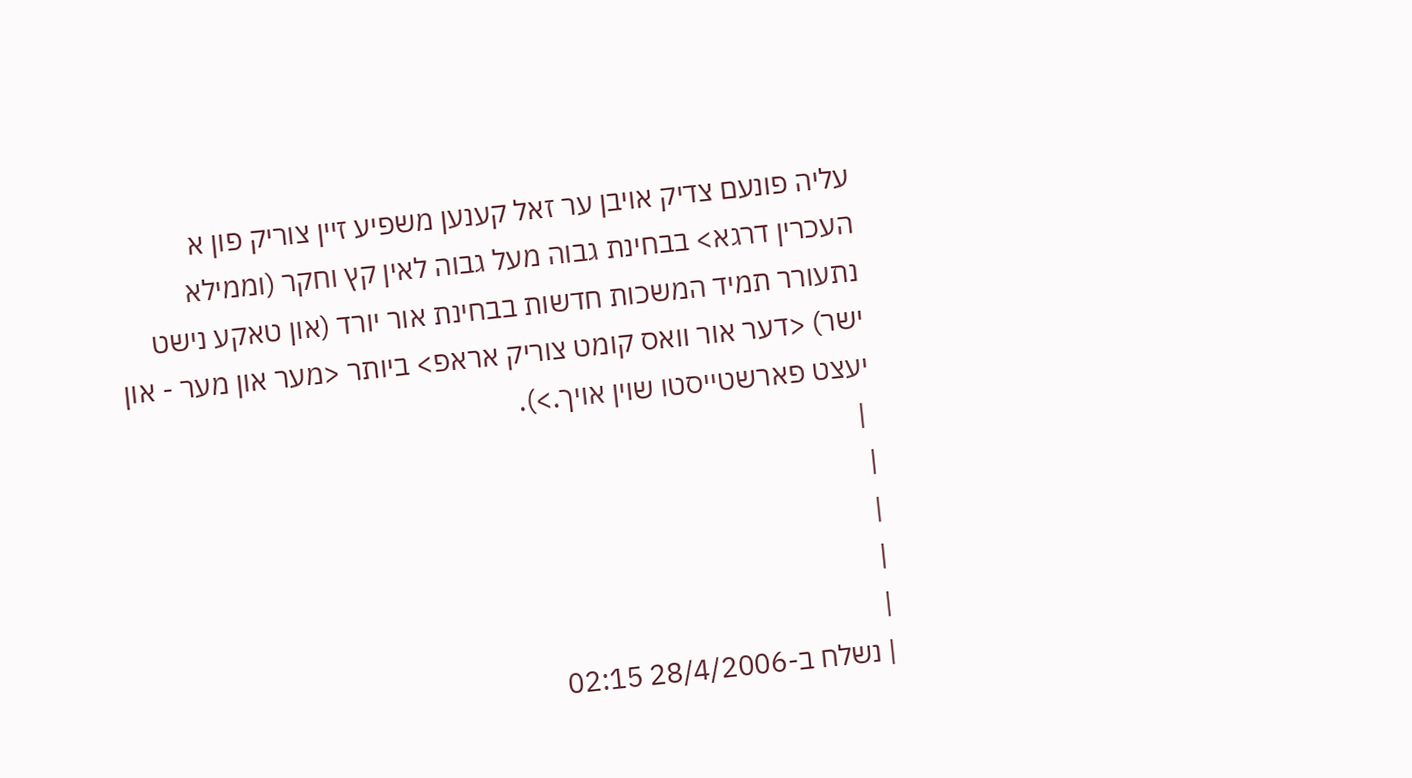עליה פונעם צדיק אויבן ער זאל קענען משפיע זיין צוריק פון א העכרין דרגא> בבחינת גבוה מעל גבוה לאין קץ וחקר (וממילא נתעורר תמיד המשכות חדשות בבחינת אור יורד (און טאקע נישט ישר) <דער אור וואס קומט צוריק אראפ> ביותר <מער און מער - און יעצט פארשטייסטו שוין אויך.>).
 |
|
|
|
|
| נשלח ב-28/4/2006 02:15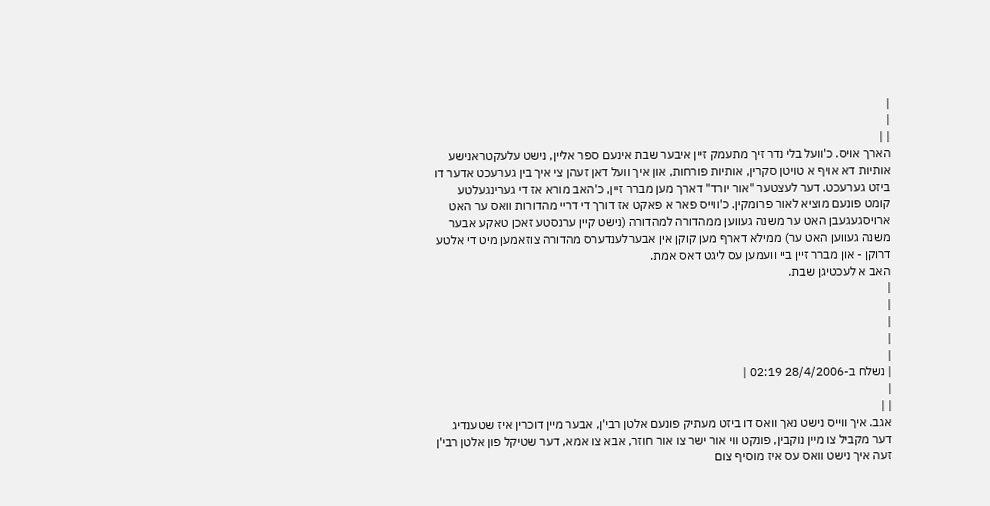|
|
| |
הארך אויס. כ'וועל בלי נדר זיך מתעמק זיין איבער שבת אינעם ספר אליין, נישט עלעקטראנישע אותיות דא אויף א טויטן סקרין, אותיות פורחות, און איך וועל דאן זעהן צי איך בין גערעכט אדער דו ביזט גערעכט. דער לעצטער "אור יורד" דארך מען מברר זיין, כ'האב מורא אז די גערינגעלטע קומט פונעם מוציא לאור פרומקין. כ'ווייס פאר א פאקט אז דורך די דריי מהדורות וואס ער האט ארויסגעגעבן האט ער משנה געווען ממהדורה למהדורה (נישט קיין ערנסטע זאכן טאקע אבער משנה געווען האט ער) ממילא דארף מען קוקן אין אבערלענדערס מהדורה צוזאמען מיט די אלטע דרוקן - און מברר זיין ביי וועמען עס ליגט דאס אמת.
האב א לעכטיגן שבת.
|
|
|
|
|
| נשלח ב-28/4/2006 02:19 |
|
| |
אגב. איך ווייס נישט נאך וואס דו ביזט מעתיק פונעם אלטן רבי'ן, אבער מיין דוכרין איז שטענדיג דער מקביל צו מיין נוקבין, פונקט ווי אור ישר צו אור חוזר, אבא צו אמא, דער שטיקל פון אלטן רבי'ן זעה איך נישט וואס עס איז מוסיף צום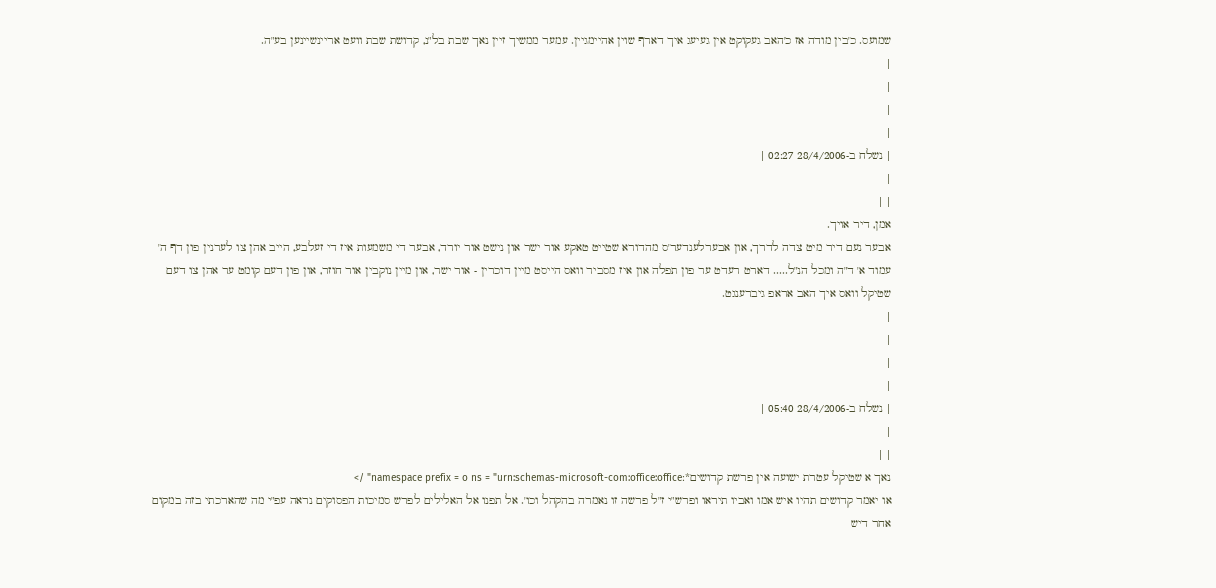שמועס. כ'בין מודה אז כ'האב געקוקט אין געיעג איך דארף שוין אהיימגיין. עמער ממשיך זיין נאך שבת בל"נ, קדושת שבת וועט אריינשיינען בע"ה.
|
|
|
|
| נשלח ב-28/4/2006 02:27 |
|
| |
אמן, דיר אויך.
אבער נעם דיר מיט צדה לדרך, און אבערלענדער'ס מהדורא שטייט טאקע אור ישר און נישט אור יורד, אבער די משמעות איז די זעלבע, הייב אהן צו לערנין פון דף ה' עמוד א' ד"ה ומכל הנ"ל..... דארט רעדט ער פון תפלה און איז מסביר וואס הייסט מיין דוכרין - אור ישר, און מיין נוקבין אור חוזר, און פון דעם קומט ער אהן צו דעם שטיקל וואס איך האב אראפ גיברענגט.
|
|
|
|
| נשלח ב-28/4/2006 05:40 |
|
| |
נאך א שטיקל עטרת ישועה אין פרשת קדושים*:namespace prefix = o ns = "urn:schemas-microsoft-com:office:office" />
או יאמר קדושים תהיו איש אמו ואביו תיראו ופרש"י ז"ל פרשה זו נאמרה בהקהל וכו'. אל תפנו אל האלילים לפרש סמיכות הפסוקים נראה עפ"י מה שהארכתי בזה במקום אחר דיש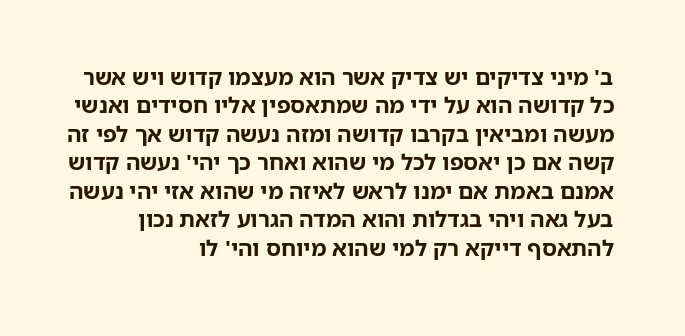ב' מיני צדיקים יש צדיק אשר הוא מעצמו קדוש ויש אשר כל קדושה הוא על ידי מה שמתאספין אליו חסידים ואנשי מעשה ומביאין בקרבו קדושה ומזה נעשה קדוש אך לפי זה קשה אם כן יאספו לכל מי שהוא ואחר כך יהי' נעשה קדוש אמנם באמת אם ימנו לראש לאיזה מי שהוא אזי יהי נעשה בעל גאה ויהי בגדלות והוא המדה הגרוע לזאת נכון להתאסף דייקא רק למי שהוא מיוחס והי' לו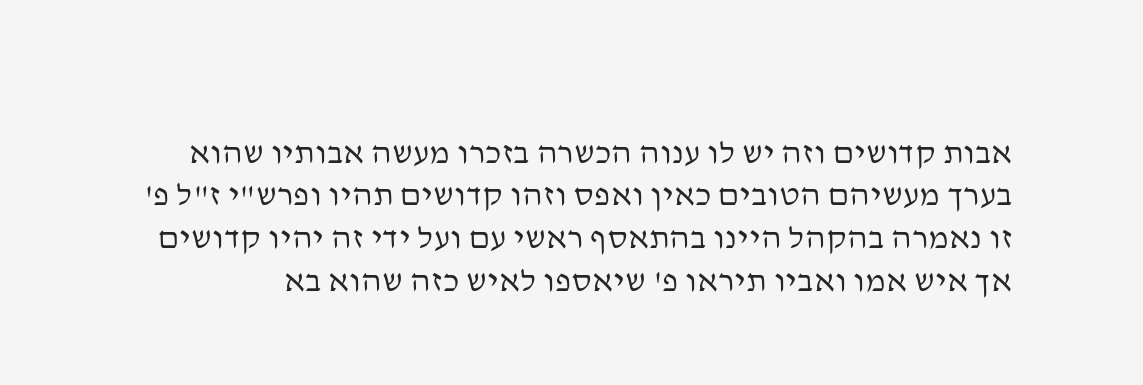אבות קדושים וזה יש לו ענוה הכשרה בזכרו מעשה אבותיו שהוא בערך מעשיהם הטובים כאין ואפס וזהו קדושים תהיו ופרש"י ז"ל פ' זו נאמרה בהקהל היינו בהתאסף ראשי עם ועל ידי זה יהיו קדושים אך איש אמו ואביו תיראו פ' שיאספו לאיש כזה שהוא בא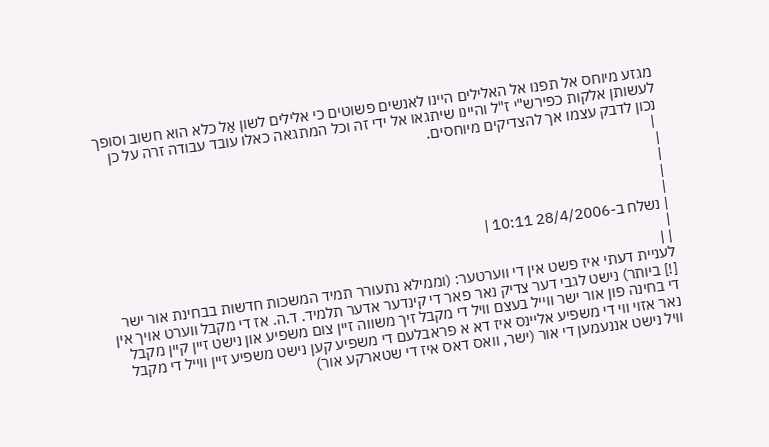מגזע מיוחס אל תפנו אל האלילים היינו לאנשים פשוטים כי אלילים לשון אַל כלא הוא חשוב וסופך לעשותן אלקות כפירש"י ז"ל והיינו שיתגאו אל ידי זה וכל המתגאה כאלו עובד עבודה זרה על כן נכון לדבק עצמו אך להצדיקים מיוחסים.
 |
|
|
|
|
| נשלח ב-28/4/2006 10:11 |
|
| |
לעניית דעתי איז פשט אין די ווערטער: (וממילא נתעורר תמיד המשכות חדשות בבחינת אור ישר [!] ביותר) נישט לגבי דער צדיק נאר פאר די קינדער אדער תלמיד. ד.ה. אז די מקבל ווערט אויך אין די בחינה פון אור ישר ווייל בעצם וויל די מקבל זיך משווה זיין צום משפיע און נישט זיין קיין מקבל נאר אזוי ווי די משפיע אליינס איז דא א פראבלעם די משפיע קען נישט משפיע זיין ווייל די מקבל וויל נישט אננעמען די אור (ישר, וואס דאס איז די שטארקע אור)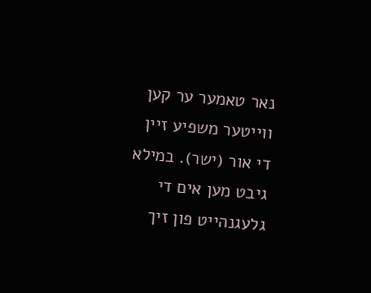נאר טאמער ער קען ווייטער משפיע זיין די אור (ישר). במילא גיבט מען אים די גלעגנהייט פון זיך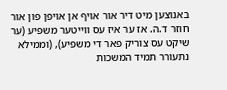באנוצען מיט דיר אור אויף אן אויפן פון אור חוזר ד.ה. אז ער איז עס ווייטער משפיע (ער שיקט עס צוריק פאר די משפיע), (וממילא נתעורר תמיד המשכות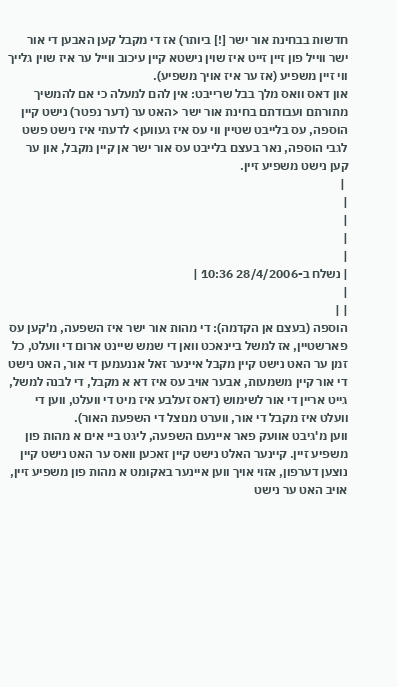חדשות בבחינת אור ישר [!] ביותר) אז די מקבל קען האבען די אור ישר ווייל פון זיין זייט איז שוין נישטא קיין עיכוב ווייל ער איז שוין גלייך ווי זיין משפיע (אז ער איז אויך משפיע).
און דאס וואס מלך בבל שרייבט: אין להם למעלה כי אם להמשיך מתורתם ועבודתם בחינת אור ישר <האט ער (דער נפטר) נישט קיין הוספה, עס בלייבט שטיין ווי עס איז געווען> לדעתי איז נישט פשט לגבי הוספה, נאר בעצם בלייבט עס אור ישר אן קיין מקבל, און ער קען נישט משפיע זיין.
 |
|
|
|
|
| נשלח ב-28/4/2006 10:36 |
|
| |
הוספה (בעצם אן הקדמה): די מהות אור ישר איז השפעה, מ'קען עס פארשטיין, אז למשל ביינאכט וואן די שמש שיינט ארום די וועלט, כל זמן ער האט נישט קיין מקבל איינער זאל אננעמען די אור, האט נישט די אור קיין משמעות, אבער אויב עס איז דא א מקבל, די לבנה למשל, גייט אריין די אור לשימוש (דאס זעלבע איז מיט די וועלט, ווען די וועלט איז מקבל די אור, ווערט מנוצל די השפעת האור).
ווען מ'גיבט אוועק פאר איינעם השפעה, ליגט ביי אים א מהות פון משפיע זיין. קיינער האלט נישט קיין זאכען וואס ער האט נישט קיין נוצען דערפון, אזוי אויך ווען איינער באקומט א מהות פון משפיע זיין, אויב האט ער נישט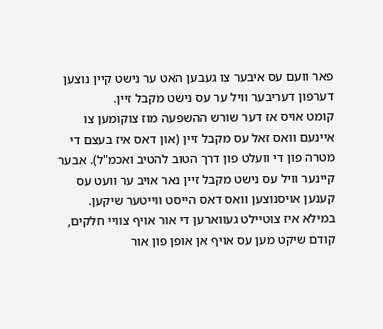פאר וועם עס איבער צו געבען האט ער נישט קיין נוצען דערפון דעריבער וויל ער עס נישט מקבל זיין.
קומט אויס אז דער שורש ההשפעה מוז צוקומען צו איינעם וואס זאל עס מקבל זיין (און דאס איז בעצם די מטרה פון די וועלט פון דרך הטוב להטיב ואכמ"ל). אבער קיינער וויל עס נישט מקבל זיין נאר אויב ער וועט עס קענען אויסנוצען וואס דאס הייסט ווייטער שיקען.
במילא איז צוטיילט געווארען די אור אויף צוויי חלקים, קודם שיקט מען עס אויף אן אופן פון אור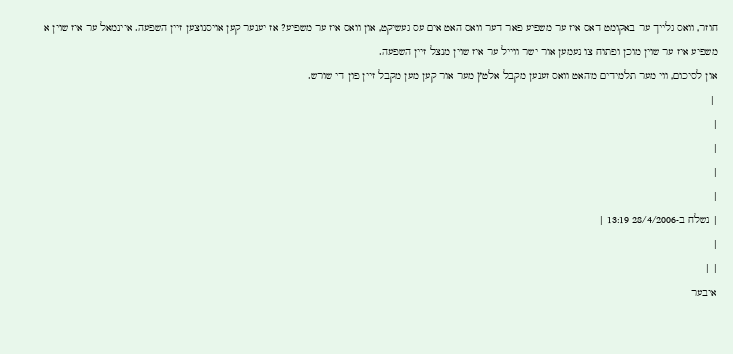חוזר, וואס גלייך ער באקומט דאס איז ער משפיע פאר דער וואס האט אים עס געשיקט, און וואס איז ער משפיע? אז יענער קען אויסנוצען זיין השפעה. איינמאל ער איז שוין א משפיע איז ער שוין מוכן ופתוח צו נעמען אור ישר ווייל ער איז שוין מנצל זיין השפעה.
און לסיכום, ווי מער תלמידים מ'האט וואס זענען מקבל אלטץ מער אור קען מען מקבל זיין פון די שורש.
 |
|
|
|
|
| נשלח ב-28/4/2006 13:19 |
|
| |
איבער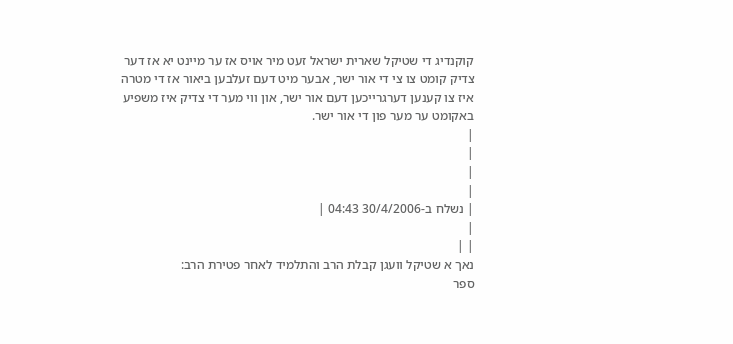קוקנדיג די שטיקל שארית ישראל זעט מיר אויס אז ער מיינט יא אז דער צדיק קומט צו צי די אור ישר, אבער מיט דעם זעלבען ביאור אז די מטרה איז צו קענען דערגרייכען דעם אור ישר, און ווי מער די צדיק איז משפיע באקומט ער מער פון די אור ישר.
|
|
|
|
| נשלח ב-30/4/2006 04:43 |
|
| |
נאך א שטיקל וועגן קבלת הרב והתלמיד לאחר פטירת הרב:
ספר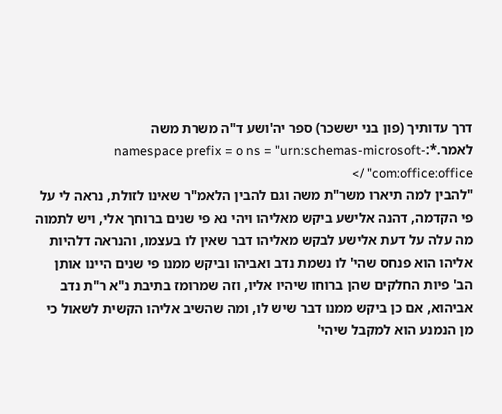דרך עדותיך (פון בני יששכר) ספר יה'ושע ד"ה משרת משה לאמר.*:namespace prefix = o ns = "urn:schemas-microsoft-com:office:office" />
"להבין למה תיארו משר"ת משה וגם להבין הלאמ"ר שאינו לזולת, נראה לי על פי הקדמה, דהנה אלישע ביקש מאליהו ויהי נא פי שנים ברוחך אלי, ויש לתמוה מה עלה על דעת אלישע לבקש מאליהו דבר שאין לו בעצמו, והנראה דלהיות אליהו הוא פנחס שהי' לו נשמת נדב ואביהו וביקש ממנו פי שנים היינו אותן הב' פיות החלקים שהן ברוחו שיהיו אליו, וזה שמרומז בתיבת נ"א ר"ת נדב אביהוא, אם כן ביקש ממנו דבר שיש לו, ומה שהשיב אליהו הקשית לשאול כי מן הנמנע הוא למקבל שיהי'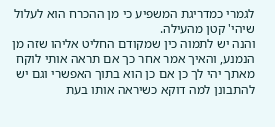לגמרי כמדריגת המשפיע כי מן ההכרח הוא לעלול שיהי' קטן מהעילה.
והנה יש לתמוה כין שמקודם החליט אליהו שזה מן הנמנע, והאיך אמר אחר כך אם תראה אותי לוקח מאתך יהי לך כן אם כן הוא בתוך האפשרי וגם יש להתבונן למה דוקא כשיראה אותו בעת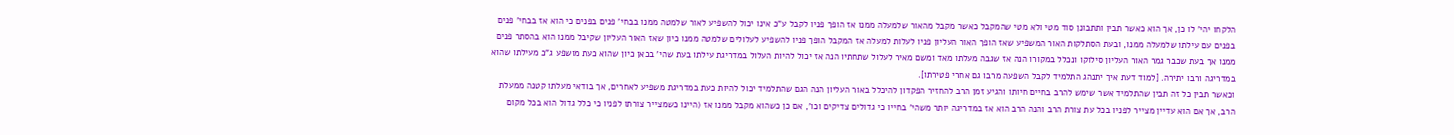הלקחו יהי' לו כן, אך הוא כאשר תבין ותתבונן סוד מטי ולא מטי שהמקבל כאשר מקבל מהאור שלמעלה ממנו אז הופך פניו לקבל ע"כ אינו יכול להשפיע לאור שלמטה ממנו בבחי' פנים בפנים כי הוא אז בבחי' פנים בפנים עם עילתו שלמעלה ממנו, ובעת הסתלקות האור המשפיע שאז הופך האור העליון פניו לעלות למעלה אז המקבל הופך פניו להשפיע לעלולים שלמטה ממנו כיון שאז האור העליון שקיבל ממנו הוא בהסתר פנים ממנו אך בעת שכבר גמר האור העליון סילוקו ונכלל במקורו הנה אז שגבה מעלתו מאד ומשם מאיר לעלול שתחתיו הנה אז יכול להיות העלול במדריגת עילתו בעת שהי' בכאן כיון שהוא כעת מושפע ג"כ מעילתו שהוא במדריגה ורבו יתירה. [למוד דעת איך יתנהג התלמיד לקבל השפעה מרבו גם אחרי פטירתו].
וכאשר תבין כל זה תבין שהתלמיד אשר שימש להרב בחיים חיותו והגיע זמן הרב להחזיר הפקדון להיכלל באור העליון הנה הגם שהתלמיד יכול להיות כעת במדריגת משפיע לאחרים, אך בודאי מעלתו קטנה ממעלת הרב, אך אם הוא עדיין מצייר לפניו בכל עת צורת הרב והנה הרב הוא אז במדריגה יותר משהי' בחייו כי גדולים צדיקים וכו', אם כן כשהוא מקבל ממנו אז (היינו כשמצייר צורתו לפניו כי כלל גדול הוא בכל מקום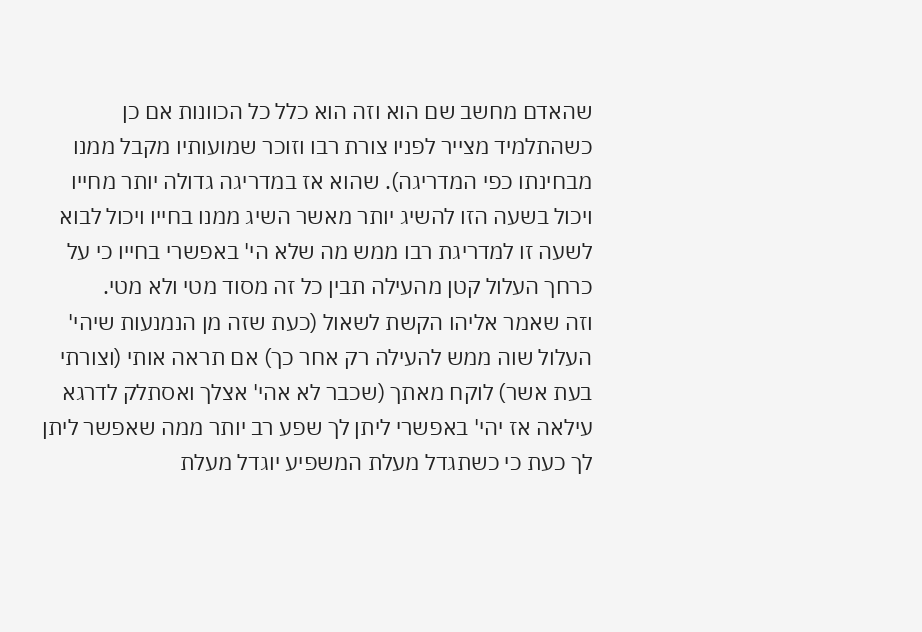שהאדם מחשב שם הוא וזה הוא כלל כל הכוונות אם כן כשהתלמיד מצייר לפניו צורת רבו וזוכר שמועותיו מקבל ממנו מבחינתו כפי המדריגה). שהוא אז במדריגה גדולה יותר מחייו ויכול בשעה הזו להשיג יותר מאשר השיג ממנו בחייו ויכול לבוא לשעה זו למדריגת רבו ממש מה שלא הי' באפשרי בחייו כי על כרחך העלול קטן מהעילה תבין כל זה מסוד מטי ולא מטי.
וזה שאמר אליהו הקשת לשאול (כעת שזה מן הנמנעות שיהי' העלול שוה ממש להעילה רק אחר כך) אם תראה אותי (וצורתי בעת אשר) לוקח מאתך (שכבר לא אהי' אצלך ואסתלק לדרגא עילאה אז יהי' באפשרי ליתן לך שפע רב יותר ממה שאפשר ליתן לך כעת כי כשתגדל מעלת המשפיע יוגדל מעלת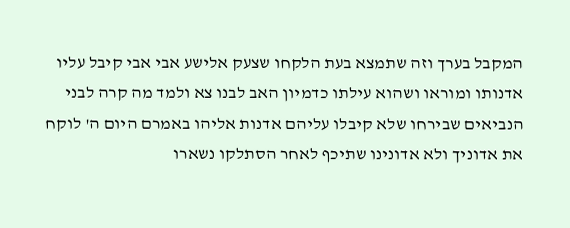המקבל בערך וזה שתמצא בעת הלקחו שצעק אלישע אבי אבי קיבל עליו אדנותו ומוראו ושהוא עילתו כדמיון האב לבנו צא ולמד מה קרה לבני הנביאים שבירחו שלא קיבלו עליהם אדנות אליהו באמרם היום ה' לוקח את אדוניך ולא אדונינו שתיכף לאחר הסתלקו נשארו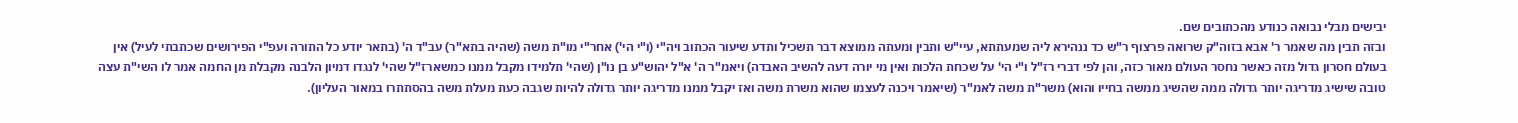יבישים מבלי נבואה כנודע מהכתובים שם.
ובזה תבין מה שאמר ר' אבא בזוה"ק שרואה פרצוף ר"ש כד ננהירא ליה שמעתתא, עיי"ש ותבין ומעתה ממוצא דבר תשכיל ותדע שיעור הכתוב ויה"י (ו"י הי') אחר"י מו"ת משה (שהיה בתא"ר) עב"ד ה' (בתאר יודע כל התורה ועפ"י הפירושים שכתבתי לעיל) אין בעולם חסרון גדול מזה כאשר נחסר העולם מאור כזה, והן לפי דברי רז"ל ו"י הי' על שכחת הלכות ואין מי יורה דעה להשיב האבדה) ויאמ"ר ה' א"ל יהוש"ע בן נו"ן (שהי' תלמידו מקבל ממנו כמשארז"ל שהי' לנגדו דמיון הלבנה מקבלת מן החמה אמר לו השי"ת עצה טובה שישיג מדריגה יותר גדולה ממה שהשיג ממשה בחייו והוא) משר"ת משה לאמ"ר (שיאמר ויכנה לעצמו שהוא משרת משה ואז יקבל ממנו מדריגה יותר גדולה להיות שגבה כעת מעלת משה בהסתתרו במאור העליון).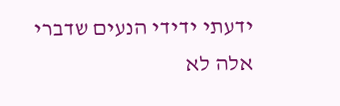ידעתי ידידי הנעים שדברי אלה לא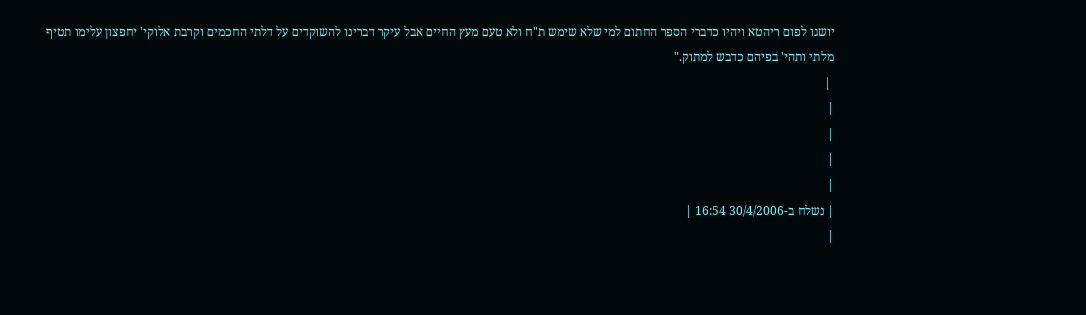יושגו לפום ריהטא ויהיו כדברי הספר החתום למי שלא שימש ת"ח ולא טעם מעץ החיים אבל עיקר דברינו להשוקדים על דלתי החכמים וקרבת אלוקי' יחפצון עלימו תטיף מלתי ותהי' בפיהם כדבש למתוק."
 |
|
|
|
|
| נשלח ב-30/4/2006 16:54 |
|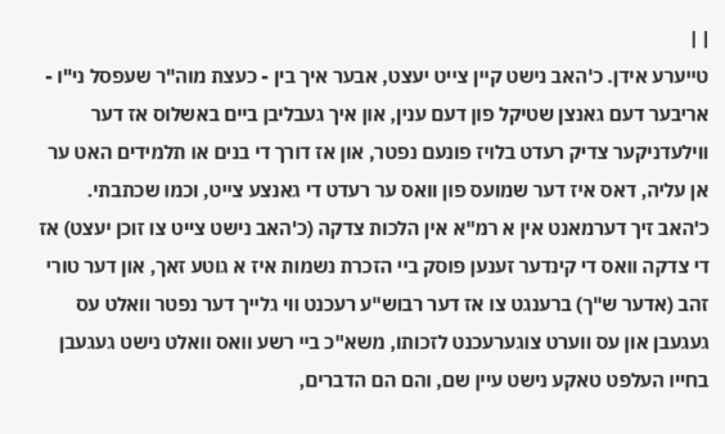| |
טייערע אידן. כ'האב נישט קיין צייט יעצט, אבער איך בין - כעצת מוה"ר שעפסל ני"ו - אריבער דעם גאנצן שטיקל פון דעם ענין, און איך געבליבן ביים באשלוס אז דער ווילעדניקער צדיק רעדט בלויז פונעם נפטר, און אז דורך די בנים או תלמידים האט ער אן עליה, דאס איז דער שמועס פון וואס ער רעדט די גאנצע צייט, וכמו שכתבתי.
כ'האב זיך דערמאנט אין א רמ"א אין הלכות צדקה (כ'האב נישט צייט צו זוכן יעצט) אז די צדקה וואס די קינדער זענען פוסק ביי הזכרת נשמות איז א גוטע זאך, און דער טורי זהב (אדער ש"ך) ברענגט צו אז דער רבוש"ע רעכנט ווי גלייך דער נפטר וואלט עס געגעבן און עס ווערט צוגערעכנט לזכותו, משא"כ ביי רשע וואס וואלט נישט געגעבן בחייו העלפט טאקע נישט עיין שם, והם הם הדברים,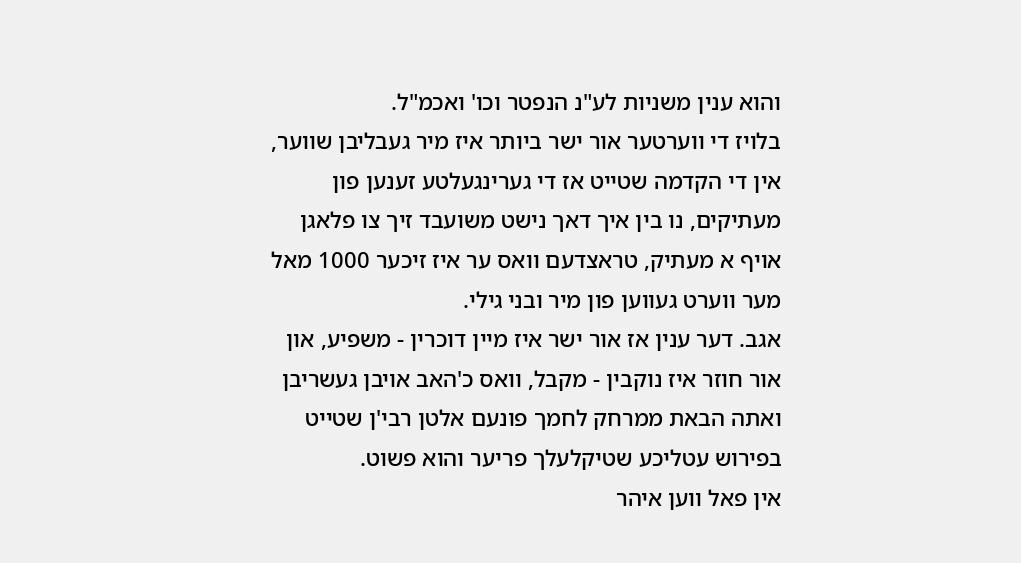והוא ענין משניות לע"נ הנפטר וכו' ואכמ"ל.
בלויז די ווערטער אור ישר ביותר איז מיר געבליבן שווער, אין די הקדמה שטייט אז די גערינגעלטע זענען פון מעתיקים, נו בין איך דאך נישט משועבד זיך צו פלאגן אויף א מעתיק, טראצדעם וואס ער איז זיכער 1000 מאל מער ווערט געווען פון מיר ובני גילי.
אגב. דער ענין אז אור ישר איז מיין דוכרין - משפיע, און אור חוזר איז נוקבין - מקבל, וואס כ'האב אויבן געשריבן ואתה הבאת ממרחק לחמך פונעם אלטן רבי'ן שטייט בפירוש עטליכע שטיקלעלך פריער והוא פשוט.
אין פאל ווען איהר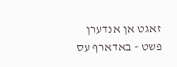זאגט אן אנדערן פשט - באדארף עס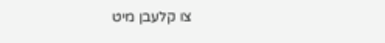צו קלעבן מיט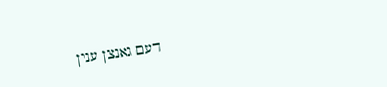דעם גאנצן ענין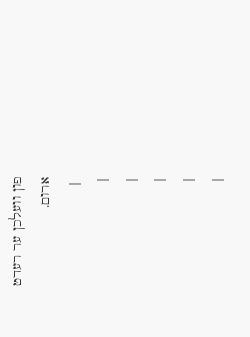פון וועלכן ער רעדט ארום.
 |
|
|
|
|
|